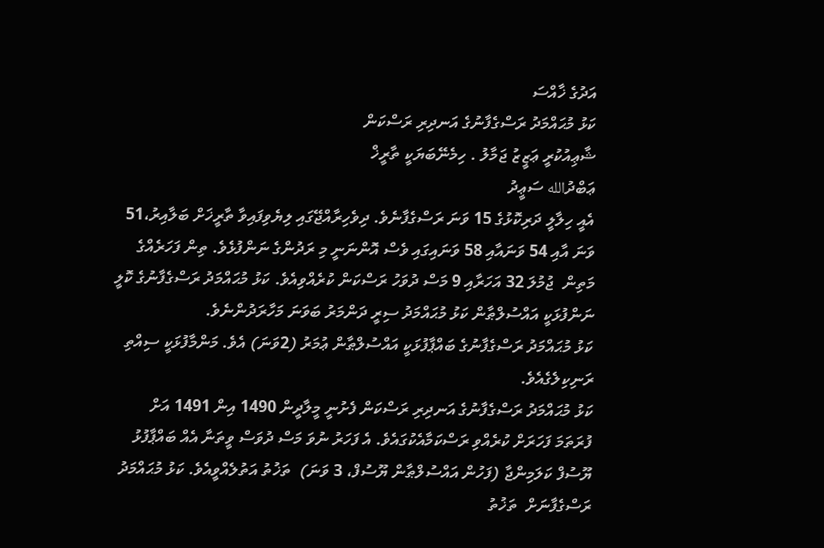އަދުގެ ޚާއްސަ
ކަޅު މުޙައްމަދު ރަސްގެފާނުގެ އަނދިރި ރަސްކަން
ޝާޢިއުކުރީ ޢަޒީޒު ޖަމާލު . ހިމެނޭބަޔަކީ ތާރީޚް
ޢަބްދުالله ސަޢީދު
އެއީ ހިލާލީ ދަރިކޮޅުގެ 15 ވަނަ ރަސްގެފާނެވެ. ދިވެހިރާއްޖޭގައި ލިޔެވިފައިވާ ތާރީޚަށް ބަލާއިރު،51 ވަނަ އާއި 54 ވަނައާއި 58 ވަނައިގައި ވެސް އޮންނަނީ މި ރަދުންގެ ނަންފުޅެވެ. ތިން ފަހަރެއްގެ މަތިން  ޖުމުލަ 32 އަހަރާއި 9 މަސް ދުވަހު ރަސްކަން ކުރެއްވިއެވެ. ކަޅު މުޙައްމަދު ރަސްގެފާނުގެ ކޮލީ ނަންފުޅަކީ އައްސުލްޠާން ކަޅު މުޙައްމަދު ސިރީ ދަންމަރު ބަވަނަ މަހާރަދުންނެވެ.
ކަޅު މުޙައްމަދު ރަސްގެފާނުގެ ބައްޕާފުޅަކީ އައްސުލްޠާން ޢުމަރު (2ވަނަ) އެވެ. މަންމާފުޅަކީ ސިއްތި ރަނިކިލެގެއެވެ.
ކަޅު މުޙައްމަދު ރަސްގެފާނުގެ އަނދިރި ރަސްކަން ފެށުނީ މީލާދީން 1490 އިން 1491 އަށް  ފުރަތަމަ ފަހަރަށް ކުރެއްވި ރަސްކަމާއެކުގައެވެ. އެ ފަހަރު ނުވަ މަސް ދުވަސް ވީތަނާ އެއް ބައްޕާފުޅު ޔޫސުފް ކަލަމިންޖާ (ފަހުން އައްސުލްޠާން ޔޫސުފް، 3 ވަނަ)  ތަޚުތު އަތުލެއްވީއެވެ. ކަޅު މުޙައްމަދު ރަސްގެފާނަށް  ތަޚުތު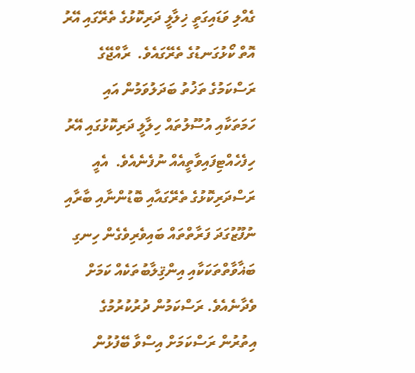ގެއްލި ވަޑައިގަތީ ޚިލާލީ ދަރިކޮޅުގެ ތެރޭގައި އޭރު އޮތް ކޯޅުގަނޑުގެ ތެރޭގައެވެ.  ރާއްޖޭގެ ރަސްކަމުގެ ތަޚުތު ބަދަލުވަމުން އައި ހަމަތަކާއި އުސޫލުތައް ހިލާލީ ދަރިކޮޅުގައި އޭރު ހިފެހެއްޓިފައިވާތީއެއް ނުފެނެއެވެ.  އެއީ ރަސްދަރިކޮޅުގެ ތެރޭގައާއި ބޮޑުންނާއި ބާރާއި ނުފޫޒުގަދަ ފަރާތްތައް ބައިވެރިވެގެން ހިނގި ބަޣާވާތްތަކަކާއި އިންޤިލާބުތަކެއް ކަމަށް ވެދާނެއެވެ. ރަސްކަމުން ދުރުކުރުމުގެ އިތުރުން ރަސްކަމަށް އިސްވާ ބޭފުޅުން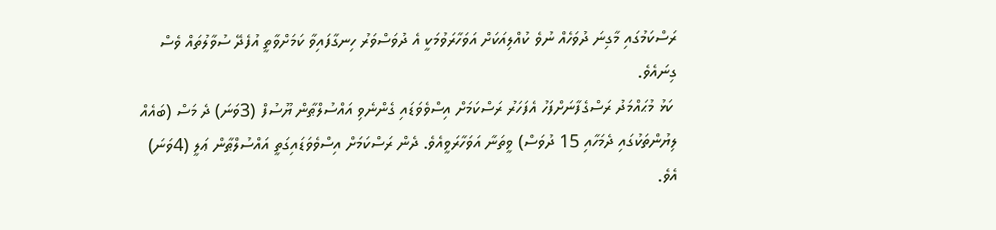ރަސްކަމުގައި މާގިނަ ދުވަހެއް ނުވެ ކުއްލިއަކަށް އަވަހާރަވުމަކީ އެ ދުވަސްވަރު ހިނގާފައިވާ ކަމަށްވާތީ އުފެދޭ ސުވާލުތައް ވެސް ގިނައެވެ.
 ކަޅު މުޙައްމަދު ރަސްގެފާނަށްފަހު އެފަހަރު ރަސްކަމަށް އިސްވެވަޑައި ގެންނެވި އައްސުލްޠާން ޔޫސުފް (3ވަނަ) ދެ މަސް (ބައެއް ލިޔުންތަކުގައި ދެމަހާއި 15 ދުވަސް) ވީތަނާ އަވަހާރަވީއެވެ. ދެން ރަސްކަމަށް އިސްވެވަޑައިގަތީ އައްސުލްޠާން ޢަލީ (4ވަނަ) އެވެ.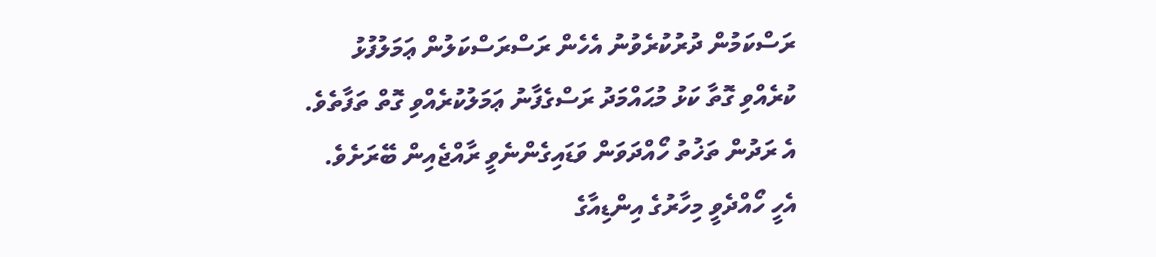ރަސްކަމުން ދުރުކުރެވުނު އެހެން ރަސްރަސްކަލުން ޢަމަލުފުޅު ކުރެއްވި ގޮތާ ކަޅު މުޙައްމަދު ރަސްގެފާނު ޢަމަލުކުރެއްވި ގޮތް ތަފާތެވެ. އެ ރަދުން ތަޚުތު ހޯއްދަވަން ވަޑައިގެންނެވީ ރާއްޖެއިން ބޭރަށެވެ. އެހީ ހޯއްދެވީ މިހާރުގެ އިންޑިއާގެ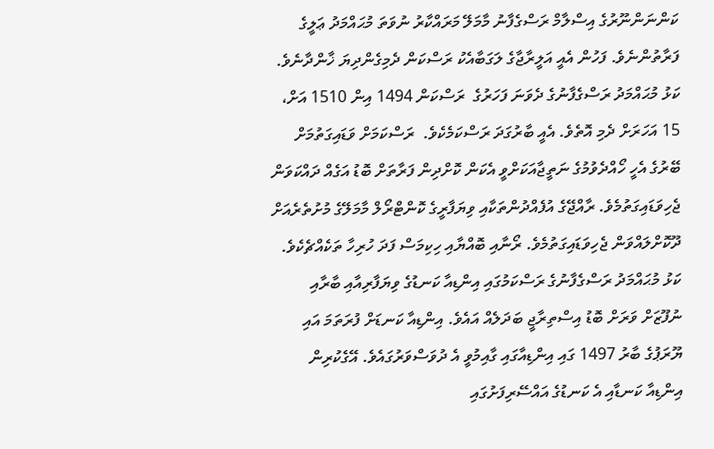ކަންނަންނޫރުގެ އިސްލާމް ރަސްގެފާނު މާމަލޭ މަރައްކާރު ނުވަތަ މުޙައްމަދު ޢަލީގެ ފަރާތުންނެވެ. ފަހުން އެއީ އަލީރާޖާގެ ލަގަބާއެކު ރަސްކަން ދެމިގެންދިޔަ ޚާންދާނެވެ. ކަޅު މުޙައްމަދު ރަސްގެފާނުގެ ދެވަނަ ފަހަރުގެ  ރަސްކަން 1494 އިން 1510 އަށް، 15 އަހަރަށް ދެމި އޮތެވެ. އެއީ ބާރުގަދަ ރަސްކަމެކެވެ.  ރަސްކަމަށް ވަޑައިގަތުމަށް ބޭރުގެ އެހީ ހޯއްދެވުމުގެ ނަތީޖާއަކަށްވީ އެކަން ކޮށްދިން ފަރާތަށް ބޮޑު އަގެއް ދައްކަވަން ޖެހިވަޑައިގަތުމެވެ. ރާއްޖޭގެ އުފެއްދުންތަކާއި ވިޔަފާރީގެ ކޮންޓްރޯލް މާމަލޭގެ މުށުތެރެއަށް ދޫކޮށްލައްވަން ޖެހިވަޑައިގަތުމެވެ. ރޯނާއި ބޮއްޔާއި ހިކިމަސް ފަދަ ހުރިހާ ތަކެއްޗެކެވެ.
ކަޅު މުޙައްމަދު ރަސްގެފާނުގެ ރަސްކަމުގައި އިންޑިއާ ކަނޑުގެ ވިޔަފާރިއާއި ބާރާއި ނުފޫޒަށް ވަރަށް ބޮޑު އިސްތިރާޖީ ބަދަލެއް އައެވެ. އިންޑިއާ ކަނޑަށް ފުރަތަމަ އައި ޔޫރަޕުގެ ބާރު 1497 ގައި އިންޑިއާގައި ގާއިމުވީ އެ ދުވަސްވަރުގައެވެ. އޭގެކުރިން އިންޑިއާ ކަނޑާއި އެ ކަނޑުގެ އައްސޭރިފަށުގައި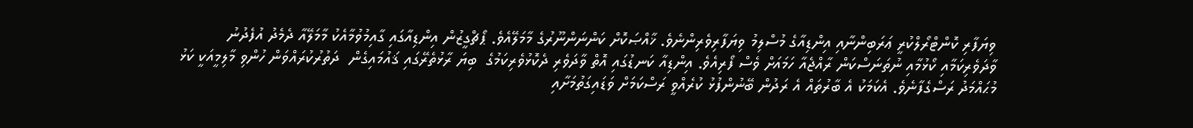ވިޔަފާރި ކޮންޓްރޯލްކުރީ ޢަރަބިންނާއި އިންޑިއާގެ މުސްލިމު ވިޔަފާރިވެރިންނެވެ. ޚާއްޞަކޮށް ކަންނަންނޫރުގެ މާމަލޭއެވެ. ޕޯޗްގީޒުން އިންޑިއާގައި ގާއިމުވުމާއެކު މާމަލޭއާ ދެމެދު އުފެދުނު ވާދަވެރިކަމާއި ކޯޅުމާއި ނުތަނަސްކަން ރާއްޖެއާ ހަމައަށް ވެސް ފޯރިއެވެ. އިންޑިއާ ކަނޑުގައި އޮތް ވާދަވެރި ދެކޮޅުވެރިކަމުގެ  ބިޔަ ރާޅުތެރޭގައި ޤައުމައިގެން  ދަތުރުކުރައްވަން ހުންވި މާލިމީއަކީ ކަޅު މުޙައްމަދު ރަސްގެފާނެވެ. އެކަމަކު އެ ބާރުތައް އެ ރަދުން ބޭނުންފުޅު ކުރެއްވީ ރަސްކަމަށް ވަޑައިގަތުމަށާއި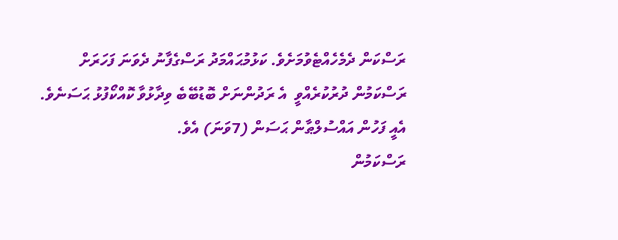ރަސްކަން ދެމެހެއްޓެވުމަށެވެ. ކަޅުމުޙައްމަދު ރަސްގެފާނު ދެވަނަ ފަހަރަށް ރަސްކަމުން ދުރުކުރެއްވީ  އެ ރަދުންނަށް ބޮޑުބޭބެ ވިދާޅުވާ ކޮއްކޯފުޅު ޙަސަނެވެ. އެއީ ފަހުން އައްސުލްޠާން ޙަސަން (7ވަނަ) އެވެ.
ރަސްކަމުން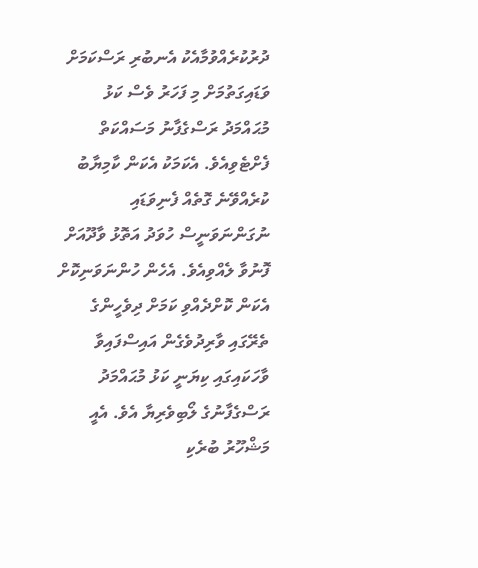ދުރުކުރެއްވުމާއެކު އެނބުރި ރަސްކަމަށް ވަޑައިގަތުމަށް މި ފަހަރު ވެސް ކަޅު މުޙައްމަދު ރަސްގެފާނު މަސައްކަތް ފެށްޓެވިއެވެ. އެކަމަކު އެކަން ކާމިޔާބު ކުރެއްވޭނެ ގޮތެއް ފެނިވަޑައި ނުގަންނަވަނީސް ހުވަދު އަތޮޅު ވާދޫއަށް ފޮނުވާ ލެއްވިއެވެ. އެހެން ހުންނަވަނިކޮށް އެކަން ކޮށްދެއްވި ކަމަށް ދިވެހީންގެ ތެރޭގައި ވާރިދުވެގެން އައިސްފައިވާ ވާހަކައިގައި ކިޔަނީ ކަޅު މުޙައްމަދު ރަސްގެފާނުގެ ލޯބިވެރިޔާ އެވެ. އެއީ މަޝްހޫރު ބުރެކި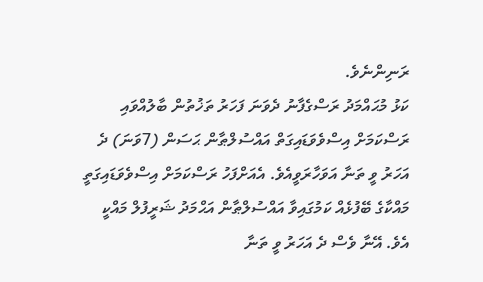ރަނިންނެވެ.
ކަޅު މުޙައްމަދު ރަސްގެފާނު ދެވަނަ ފަހަރު ތަޚުތުން ބާލުއްވައި ރަސްކަމަށް އިސްވެވަޑައިގަތް އައްސުލްޠާން ޙަސަން (7ވަނަ) ދެ އަހަރު ވީ ތަނާ އަވަހާރަވީއެވެ. އެއަށްފަހު ރަސްކަމަށް އިސްވެވަޑައިގަތީ މައްކާގެ ބޭފުޅެއް ކަމުގައިވާ އައްސުލްޠާން އަޙްމަދު ޝަރީފުލް މައްކީ އެވެ. އޭނާ ވެސް ދެ އަހަރު ވީ ތަނާ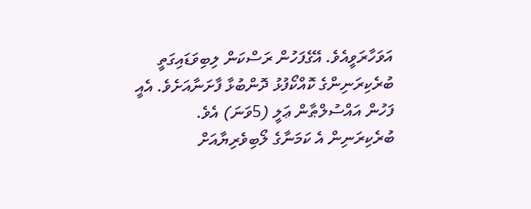އަވަހާރަވީއެވެ. އޭގެފަހުން ރަސްކަން ލިބިވަޑައިގަތީ ބުރެކިރަނިންގެ ކޮއްކޯފުޅު ދޮންބުޅާ ފާށަނާއަށެވެ. އެއީ ފަހުން އައްސުލްޠާން ޢަލީ (5ވަނަ) އެވެ.
ބުރެކިރަނިން އެ ކަމަނާގެ ލޯބިވެރިޔާއަށް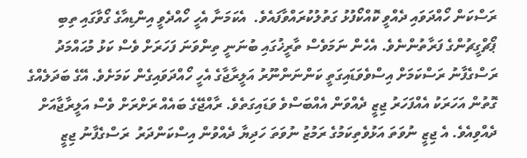ރަސްކަން ހޯއްދަވައި ދެއްވީ ކޮއްކޯފުޅު ގަތުލުކުރައްވާފައެވެ.  އެކަމަނާ އެހީ ހޯއްދެވީ އިންޑިއާގެ ގޯވާގައި ތިބި ޕޯޗްގީޗުންގެ ފަރާތުންނެވެ. އެހެން ނަމަވެސް ތާރީޚުގައި ބުނަނީ ތިންވަނަ ފަހަރަށް ވެސް ކަޅު މުޙައްމަދު ރަސްގެފާނު ރަސްކަމަށް އިސްވެވަޑައިގަތީ ކަންނަންނޫރު އަލީރާޖާގެ އެހީ ހޯއްދަވައިގެން ކަމަށެވެ. އޭގެ ބަދަލެއްގެ ގޮތުން އަހަރަކު އެއްފަހަރު ޖިޒީ ދެއްވަން އެއްބަސްވެ ވަޑައިގަތެވެ. ރާއްޖޭގެ ބައެއް ރަށްރަށް ވެސް އަލީރާޖާއަށް ދެއްވިއެވެ. އެ ޖިޒީ ނުވަތަ އަޅުވެތިކަމުގެ ރަމުޒު ނުވަތަ ހަދިޔާ ދެއްވުން އިސްކަންދަރު  ރަސްގެފާނު ޖިޒީ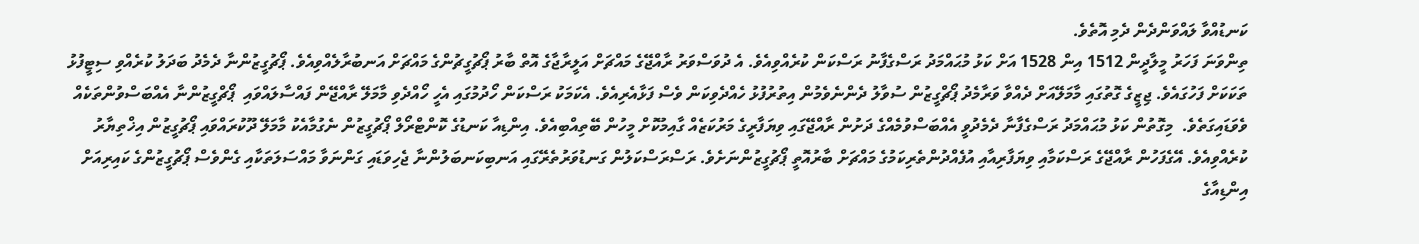ކަނޑުއްވާ ލައްވަންދެން ދެމި އޮތެވެ.
ތިންވަނަ ފަހަރު މީލާދީން 1512 އިން 1528 އަށް ކަޅު މުޙައްމަދު ރަސްގެފާނު ރަސްކަން ކުރެއްވިއެވެ. އެ ދުވަސްވަރު ރާއްޖޭގެ މައްޗަށް އަލީރާޖާގެ އޮތް ބާރު ޕޯޗުގީޗުންގެ މައްޗަށް އަނބުރާލެއްވިއެވެ. ޕޯޗުގީޒުންނާ ދެމެދު ބަދަލު ކުރެއްވި ސިޓީފުޅު ތަކަކަށް ފަހުގައެވެ. ޖިޒީގެ ގޮތުގައި މާމަލޭއަށް ދެއްވާ ވަރާމެދު ޕޯޗްގީޒުން ސުވާލު ދެންނެވެމުން އިތުރުފުޅު ހެއްދެވިކަން ވެސް ފަޅާއެރިއެވެ. އެކަމަކު ރަސްކަން ހޯދުމުގައި އެހީ ހޯއްދެވި މާމަލޭ ރާއްޖޭން ފައްސާލައްވައި  ޕޯޗްގީޒުންނާ އެއްބަސްވުންތަކެއް ވެވަޑައިގަތެވެ.  މިގޮތުން ކަޅު މުޙައްމަދު ރަސްގެފާނާ ދެމެދުވީ އެއްބަސްވުމެއްގެ ދަށުން ރާއްޖޭގައި ވިޔަފާރީގެ މަރުކަޒެއް ގާއިމުކޮށް މީހުން ބޭތިއްބިއެވެ. އިންޑިއާ ކަނޑުގެ ކޮންޓްރޯލް ޕޯޗުގީޒުން ނެގުމާއެކު މާމަލޭ ދޫކުރައްވައި ޕޯޗުގީޒުން އިޚްތިޔާރު ކުރެއްވިއެވެ. އޭގެފަހުން ރާއްޖޭގެ ރަސްކަމާއި ވިޔަފާރިއާއި އުފެއްދުންތެރިކަމުގެ މައްޗަށް ބާރުއޮތީ ޕޯޗުގީޒުންނަށެވެ. ރަސްރަސްކަލުން ގަނޑުވަރުތެރޭގައި އަނބިކަނބަލުންނާ ޖެހިވަޑައި ގަންނަވާ މައްސަލަތަކާއި ގެންވެސް ޕޯޗުގީޒުންގެ ކައިރިއަށް އިންޑިއާގެ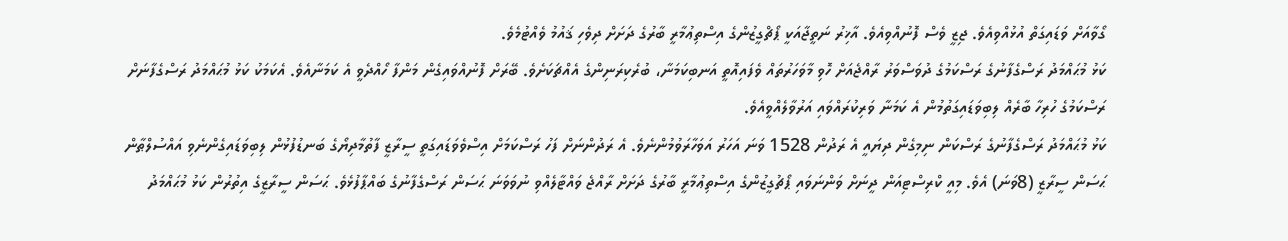ގޯވާއަށް ވަޑައިގަތް އުޅުއްވިއެވެ. ޖިޒީ ވެސް ފޮނުއްވިއެވެ. އާޚިރު ނަތީޖާއަކީ ޕޯޗްގީޒުންގެ އިސްތިޢުމާރީ ބާރުގެ ދަށަށް ދިވެހި ޤައުމު ވެއްޓުމެވެ.
ކަޅު މުޙައްމަދު ރަސްގެފާނުގެ ރަސްކަމުގެ ދުވަސްވަރު ރާއްޖެއަށް ހޮވި މާވަހަރުތައް ވެފައިއޮތީ އަނބިކަމަނާ، ބުރެކިރަނިންގެ އެއްޗަކަށެވެ. ބޭރަށް ފޮނުއްވައިގެން މަންފާ ހޯއްދެވީ އެ ކަމަނާއެވެ. އެކަމަކު ކަޅު މުޙައްމަދު ރަސްގެފާނަށް ރަސްކަމުގެ ހުރިހާ ބާރެއް ލިބިވަޑައިގަތުމުން އެ ކަމަނާ ވަރިކުރައްވައި އަރުވާލެއްވީއެވެ.
ކަޅު މުޙައްމަދު ރަސްގެފާނުގެ ރަސްކަން ނިމިގެން ދިޔައީ އެ ރަދުން 1528 ވަނަ އަހަރު އަވަހާރަވުމުންނެވެ. އެ ރަދުންނަށް ފަހު ރަސްކަމަށް އިސްވެވަޑައިގަތީ ސީރާޒީ ފާތުމާދިޔޯގެ ބަނޑުފުޅުން ލިބިވަޑައިގެންނެވި އައްސުލްޠާން ޙަސަން ސީރާޒީ (8ވަނަ) އެވެ. މިއީ ކްރިސްޓިއަން ދީނަށް ވަންނަވައި ޕޯޗުގީޒުންގެ އިސްތިޢުމާރީ ބާރުގެ ދަށަށް ރާއްޖެ ވައްޓާލެއްވި ނުވަވަނަ ޙަސަން ރަސްގެފާނުގެ ބައްޕާފުޅެވެ. ޙަސަން ސީރާޒީގެ އިތުރުން ކަޅު މުޙައްމަދު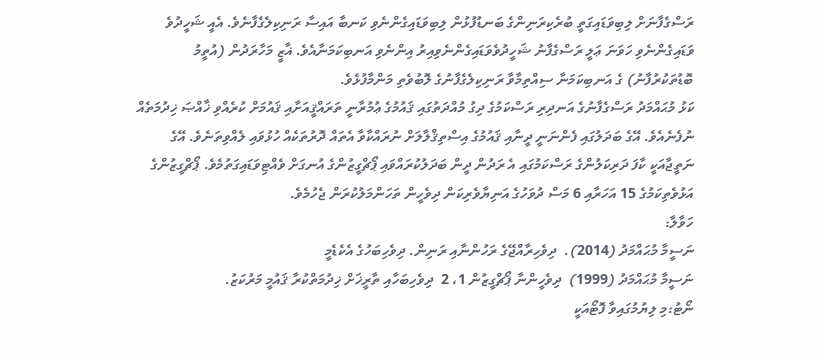ރަސްގެފާނަށް ލިބިވަޑައިގަތީ ބުރެކިރަނިންގެ ބަނޑުފުޅުން ލިބިވަޑައިގެންނެވި ކަނބާ އައިސާ ރަނިކިލެގެފާނެވެ. އެއީ ޝަހީދުވެ ވަޑައިގެންނެވި ހަވަނަ ޢަލީ ރަސްގެފާނު ޝަހީދުވެވަޑައިގެންނެވިއިރު އިންނެވި އަނބިކަމަނާއެވެ. ޣާޒީ މަހާރަދުން (އުތީމު ބޮޑުތަކުރުފާނު) ގެ އަނބިކަމަނާ ސިއްތިމާވާ ރަނިކިލެގެފާނުގެ ލޮބުވެތި މަންމާފުޅެވެ.
ކަޅު މުޙައްމަދު ރަސްގެފާނުގެ އަނދިރި ރަސްކަމުގެ ދިގު މުއްދަތުގައި ޤައުމުގެ ޢުމުރާނީ ތަރައްޤީއަށާއި ޤައުމަށް ކުރެއްވި ޚާއްޞަ ޚިދުމަތެއް ނުފެނެއެވެ. އޭގެ ބަދަލުގައި ފެންނަނީ ދީނާއި ޤައުމުގެ އިސްތިޤްލާލަށް ނުރައްކާވާ އެތައް ދޮރުތަކެއް ހުޅުވައި ލެއްވިތަނެވެ. އޭގެ ނަތީޖާއަކީ ކާފަ ދަރިކަލުންގެ ރަސްކަމުގައި އެ ރަދުން ދީން ބަދަލުކުރައްވައި ޕޯޗްގީޒުންގެ އުނގަށް ވެއްޓިވަޑައިގަތުމެވެ. ޕޯޗްގީޒުންގެ އަޅުވެތިކަމުގެ 15 އަހަރާއި 6 މަސް ދުވަހުގެ އަނިޔާވެރިކަން ދިވެހީން ތަހަންމަލުކުރަން ޖެހުމެވެ.
ހަވާލާ:
ނަސީމާ މުޙައްމަދު (2014).  ދިވެހިރާއްޖޭގެ ރަހުންނާއި ރަނިން. ދިވެހިބަހުގެ އެކެޑެމީ
ނަސީމާ މުޙައްމަދު (1999)  ދިވެހީންނާ ޕޯޗްގީޒުން 1، 2  ދިވެހިބަހާއި ތާރީޚަށް ޚިދުމަތްކުރާ ޤައުމީ މަރުކަޒު.
ނޯޓު:މި ލިޔުމުގައިވާ ފޮޓޯއަކީ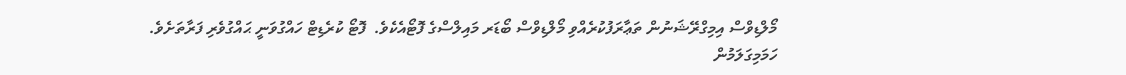މޯލްޑިވްސް އިމިގްރޭޝަނުން ތަޢާރަފުކުރެއްވި މޯލްޑިވްސް ބޯޑަރ މައިލްސްގެ ފޮޓޯއެކެވެ.  ފޮޓޯ ކުރެޑިޓް ހައްގުވަނީ ޙައްގުވެރި ފަރާތަށެވެ.
ހަމަމިގަލަމުން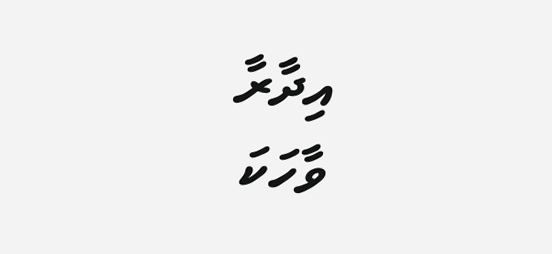އިދާރާ
ވާހަކަ